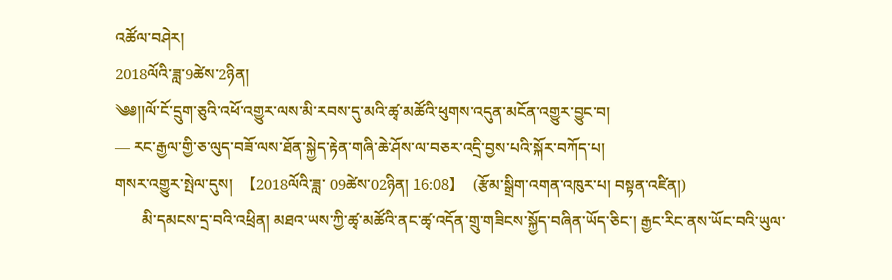འཚོལ་བཤེར།
2018ལོའི་ཟླ་9ཚེས་2ཉིན།
༄༅།།ལོ་ངོ་དྲུག་ཅུའི་འཕོ་འགྱུར་ལས་མི་རབས་དུ་མའི་ཚྭ་མཚོའི་ཕུགས་འདུན་མངོན་འགྱུར་བྱུང་བ།
— རང་རྒྱལ་གྱི་ཅ་ལུད་བཟོ་ལས་ཐོན་སྐྱེད་རྟེན་གཞི་ཆེ་ཤོས་ལ་བཅར་འདྲི་བྱས་པའི་སྐོར་བཀོད་པ།
གསར་འགྱུར་སྤེལ་དུས།  【2018ལོའི་ཟླ་ 09ཚེས་02ཉིན། 16:08】   (རྩོམ་སྒྲིག་འགན་འཁུར་པ། བསྟན་འཛིན།)
       མི་དམངས་དྲ་བའི་འཕྲིན། མཐའ་ཡས་ཀྱི་ཚྭ་མཚོའི་ནང་ཚྭ་འདོན་གྲུ་གཟིངས་སྐྱོད་བཞིན་ཡོད་ཅིང་། རྒྱང་རིང་ནས་ཡོང་བའི་ཡུལ་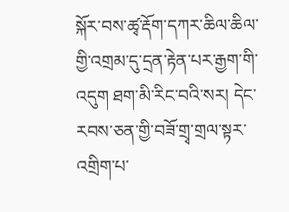སྐོར་བས་ཚྭ་རྡོག་དཀར་ཆིལ་ཆིལ་གྱི་འགྲམ་དུ་དྲན་རྟེན་པར་རྒྱག་གི་འདུག ཐག་མི་རིང་བའི་སར། དེང་རབས་ཅན་གྱི་བཟོ་གྲྭ་གྲལ་སྟར་འགྲིག་པ་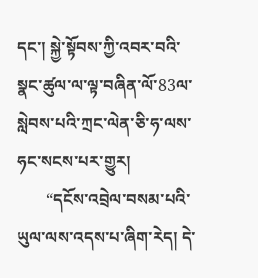དང་། སྐྱེ་སྟོབས་ཀྱི་འབར་བའི་སྣང་ཚུལ་ལ་ལྟ་བཞིན་ལོ་83ལ་སླེབས་པའི་ཀྲང་ལེན་ཅི་ཧ་ལས་ཧང་སངས་པར་གྱུར།
       “དངོས་འབྲེལ་བསམ་པའི་ཡུལ་ལས་འདས་པ་ཞིག་རེད། དེ་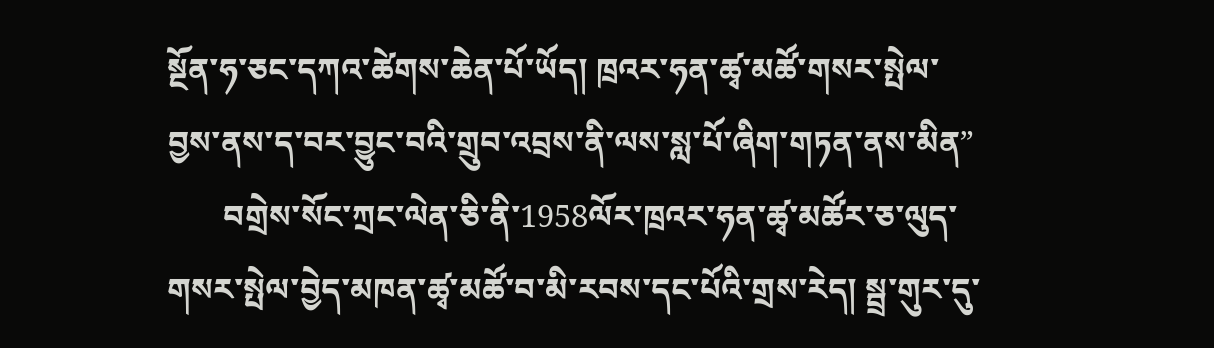སྔོན་ཧ་ཅང་དཀའ་ཚེགས་ཆེན་པོ་ཡོད། ཁྲའར་ཧན་ཚྭ་མཚོ་གསར་སྤེལ་བྱས་ནས་ད་བར་བྱུང་བའི་གྲུབ་འབྲས་ནི་ལས་སླ་པོ་ཞིག་གཏན་ནས་མིན”
       བགྲེས་སོང་ཀྲང་ལེན་ཅི་ནི་1958ལོར་ཁྲའར་ཧན་ཚྭ་མཚོར་ཅ་ལུད་གསར་སྤེལ་བྱེད་མཁན་ཚྭ་མཚོ་བ་མི་རབས་དང་པོའི་གྲས་རེད། སྦྲ་གུར་དུ་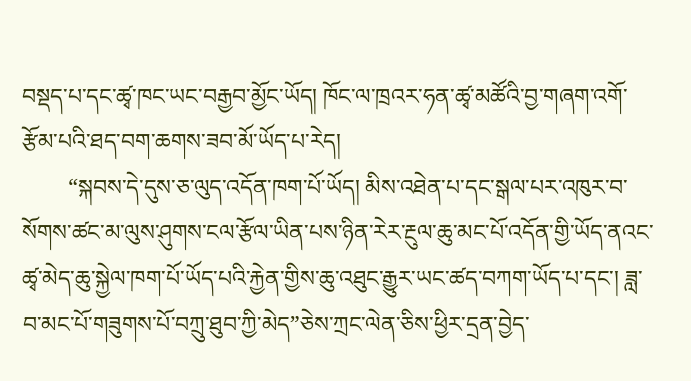བསྡད་པ་དང་ཚྭ་ཁང་ཡང་བརྒྱབ་མྱོང་ཡོད། ཁོང་ལ་ཁྲའར་ཧན་ཚྭ་མཚོའི་བྱ་གཞག་འགོ་རྩོམ་པའི་ཐད་བག་ཆགས་ཟབ་མོ་ཡོད་པ་རེད།
        “སྐབས་དེ་དུས་ཅ་ལུད་འདོན་ཁག་པོ་ཡོད། མིས་འཐེན་པ་དང་སྒལ་པར་འཁུར་བ་སོགས་ཚང་མ་ལུས་ཤུགས་ངལ་རྩོལ་ཡིན་པས་ཉིན་རེར་རྔུལ་ཆུ་མང་པོ་འདོན་གྱི་ཡོད་ནའང་ཚྭ་མེད་ཆུ་སྐྱེལ་ཁག་པོ་ཡོད་པའི་རྐྱེན་གྱིས་ཆུ་འཐུང་རྒྱུར་ཡང་ཚད་བཀག་ཡོད་པ་དང་། ཟླ་བ་མང་པོ་གཟུགས་པོ་བཀྲུ་ཐུབ་ཀྱི་མེད”ཅེས་ཀྲང་ལེན་ཅིས་ཕྱིར་དྲན་བྱེད་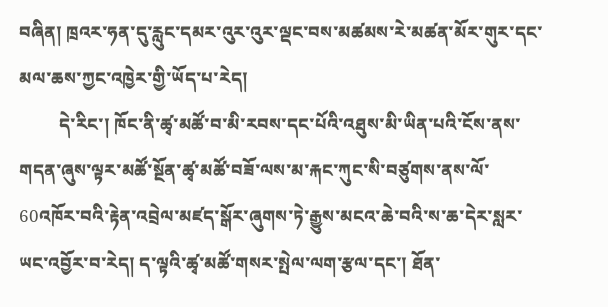བཞིན། ཁྲའར་ཧན་དུ་རླུང་དམར་འུར་འུར་ལྡང་བས་མཚམས་རེ་མཚན་མོར་གུར་དང་མལ་ཆས་ཀྱང་འཁྱེར་གྱི་ཡོད་པ་རེད།
         དེ་རིང་། ཁོང་ནི་ཚྭ་མཚོ་བ་མི་རབས་དང་པོའི་འཐུས་མི་ཡིན་པའི་ངོས་ནས་གདན་ཞུས་ལྟར་མཚོ་སྔོན་ཚྭ་མཚོ་བཟོ་ལས་མ་རྐང་ཀུང་སི་བཙུགས་ནས་ལོ་60འཁོར་བའི་རྟེན་འབྲེལ་མཛད་སྒོར་ཞུགས་ཏེ་རྒྱུས་མངའ་ཆེ་བའི་ས་ཆ་དེར་སླར་ཡང་འབྱོར་བ་རེད། ད་ལྟའི་ཚྭ་མཚོ་གསར་སྤེལ་ལག་རྩལ་དང་། ཐོན་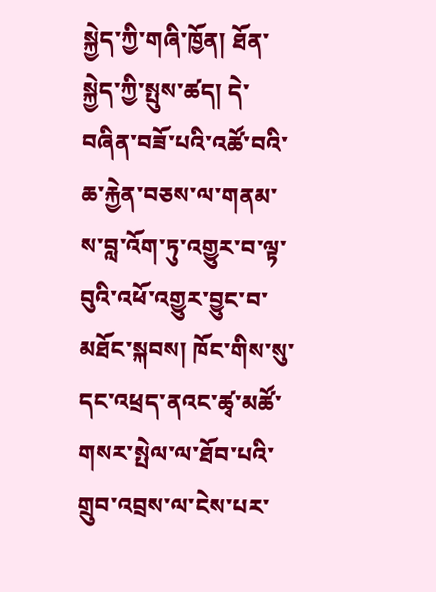སྐྱེད་ཀྱི་གཞི་ཁྱོན། ཐོན་སྐྱེད་ཀྱི་སྤུས་ཚད། དེ་བཞིན་བཟོ་པའི་འཚོ་བའི་ཆ་རྐྱེན་བཅས་ལ་གནམ་ས་བླ་འོག་ཏུ་འགྱུར་བ་ལྟ་བུའི་འཕོ་འགྱུར་བྱུང་བ་མཐོང་སྐབས། ཁོང་གིས་སུ་དང་འཕྲད་ནའང་ཚྭ་མཚོ་གསར་སྤེལ་ལ་ཐོབ་པའི་གྲུབ་འབྲས་ལ་ངེས་པར་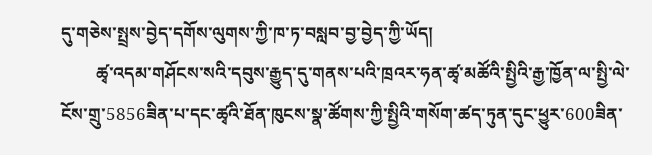དུ་གཅེས་སྤྲས་བྱེད་དགོས་ལུགས་ཀྱི་ཁ་ཏ་བསླབ་བྱ་བྱེད་ཀྱི་ཡོད།
        ཚྭ་འདམ་གཤོངས་སའི་དབུས་རྒྱུད་དུ་གནས་པའི་ཁྲའར་ཧན་ཚྭ་མཚོའི་སྤྱིའི་རྒྱ་ཁྱོན་ལ་སྤྱི་ལེ་ངོས་གྲུ་5856ཟིན་པ་དང་ཚྭའི་ཐོན་ཁུངས་སྣ་ཚོགས་ཀྱི་སྤྱིའི་གསོག་ཚད་ཏུན་དུང་ཕྱུར་600ཟིན་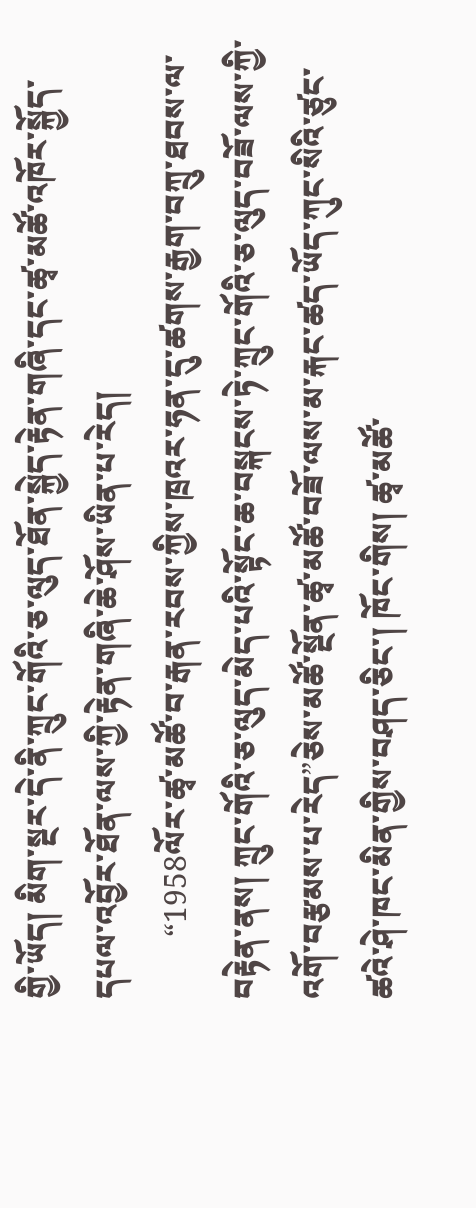གྱི་ཡོད། མིག་སྔར་དེ་ནི་ཀྲུང་གོའི་ཅ་ལུད་ཐོན་སྐྱེད་རྟེན་གཞི་དང་ཚྭ་མཚོ་འཁོར་སྐྱོད་དཔལ་འབྱོར་ཐོན་ལས་ཀྱི་རྟེན་གཞི་ཆེ་ཤོས་ཡིན་པ་རེད།
        “1958ལོར་ཚྭ་མཚོ་བ་རྒན་རབས་ཀྱིས་ཁྲའར་ཧན་དུ་ཚགས་རྒྱག་བཀྲུ་ཐབས་ལ་བརྟེན་ནས། ཀྲུང་གོའི་ཅ་ལུད་མེད་པའི་སྟོང་ཆ་བསྐངས་ཏེ་ཀྲུང་གོའི་ཅ་ལུད་བཟོ་ལས་ཀྱི་འགོ་བརྩམས་པ་རེད”ཅེས་མཚོ་སྔོན་ཚྭ་མཚོ་བཟོ་ལས་མ་རྐང་ཚད་ཡོད་ཀུང་སིའི་ཙུང་ཚའེ་ཤེ་ཁང་མིན་གྱིས་བཤད་ཅིང་། ཁོང་གིས། ཚྭ་མཚོ་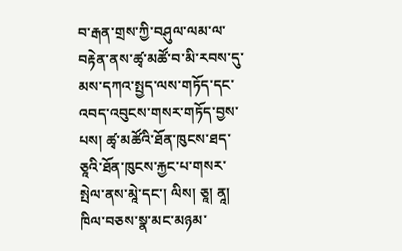བ་རྒན་གྲས་ཀྱི་བཤུལ་ལམ་ལ་བརྟེན་ནས་ཚྭ་མཚོ་བ་མི་རབས་དུ་མས་དཀའ་སྤྱད་ལས་གཏོད་དང་འབད་འབུངས་གསར་གཏོད་བྱས་པས། ཚྭ་མཚོའི་ཐོན་ཁུངས་ཐད་ཅཱའི་ཐོན་ཁུངས་རྐྱང་པ་གསར་སྤེལ་ནས་མཱེ་དང་། ལིས། ཅཱ། ནཱ། ཁིལ་བཅས་སྣ་མང་མཉམ་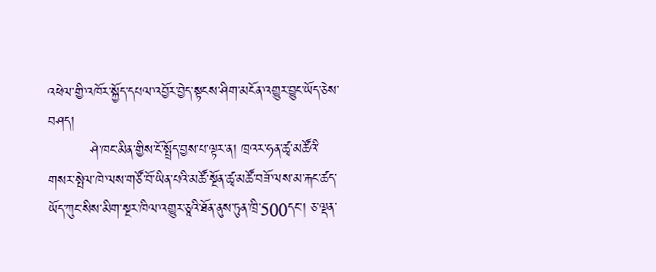འཕེལ་གྱི་འཁོར་སྐྱོད་དཔལ་འབྱོར་བྱེད་སྟངས་ཤིག་མངོན་འགྱུར་བྱུང་ཡོད་ཅེས་བཤད།
         ཤེ་ཁང་མིན་གྱིས་ངོ་སྤྲོད་བྱས་པ་ལྟར་ན། ཁྲའར་ཧན་ཚྭ་མཚོའི་གསར་སྤེལ་ཁེ་ལས་གཙོ་བོ་ཡིན་པའི་མཚོ་སྔོན་ཚྭ་མཚོ་བཟོ་ལས་མ་རྐང་ཚད་ཡོད་ཀུང་སིས་མིག་སྔར་ཁིལ་འགྱུར་ཅཱའི་ཐོན་ནུས་ཏུན་ཁྲི་500དང་། ཅ་ལྡན་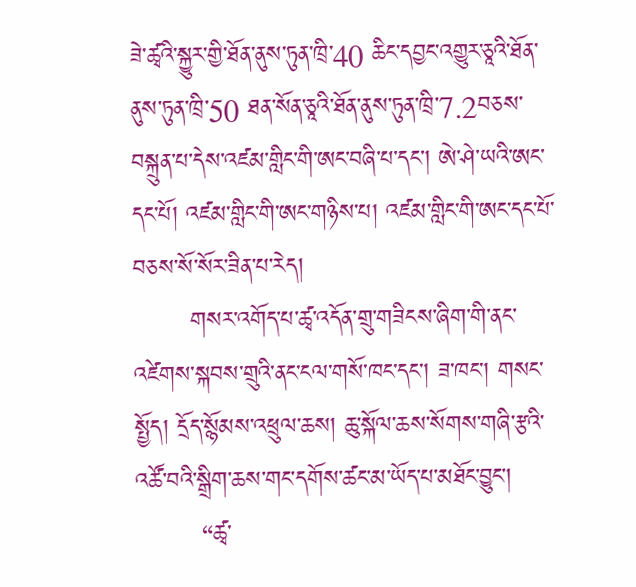ཟེ་ཚྭའི་སྐྱུར་གྱི་ཐོན་ནུས་ཏུན་ཁྲི་40 ཆིང་དབྱང་འགྱུར་ཅཱའི་ཐོན་ནུས་ཏུན་ཁྲི་50 ཐན་སོན་ཅཱའི་ཐོན་ནུས་ཏུན་ཁྲི་7.2བཅས་བསྐྲུན་པ་དེས་འཛམ་གླིང་གི་ཨང་བཞི་པ་དང་། ཨེ་ཤེ་ཡའི་ཨང་དང་པོ། འཛམ་གླིང་གི་ཨང་གཉིས་པ། འཛམ་གླིང་གི་ཨང་དང་པོ་བཅས་སོ་སོར་ཟིན་པ་རེད།
       གསར་འགོད་པ་ཚྭ་འདོན་གྲུ་གཟིངས་ཞིག་གི་ནང་འཛེགས་སྐབས་གྲུའི་ནང་ངལ་གསོ་ཁང་དང་། ཟ་ཁང་། གསང་སྤྱོད། དྲོད་སྙོམས་འཕྲུལ་ཆས། ཆུ་སྐོལ་ཆས་སོགས་གཞི་རྩའི་འཚོ་བའི་སྒྲིག་ཆས་གང་དགོས་ཚང་མ་ཡོད་པ་མཐོང་བྱུང་།
        “ཚྭ་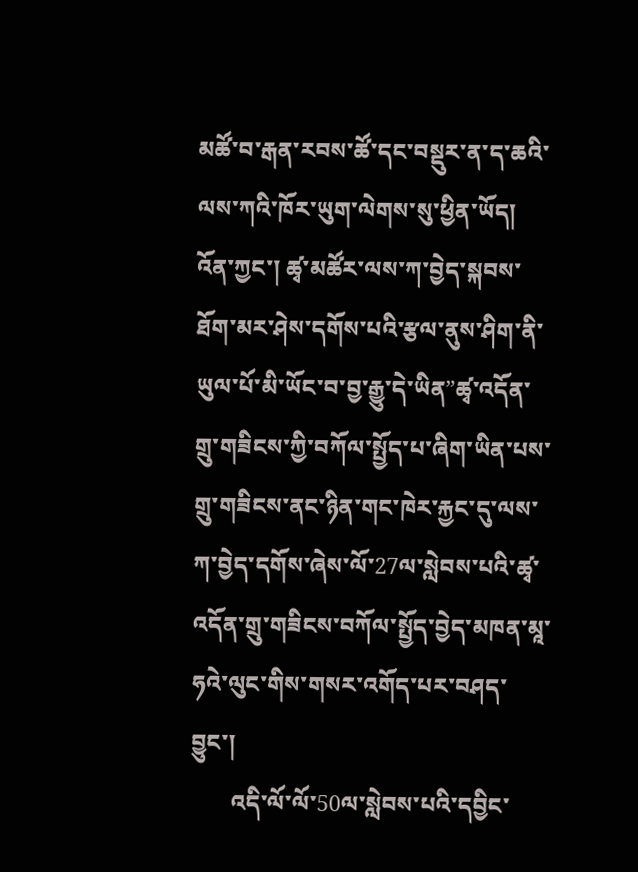མཚོ་བ་རྒན་རབས་ཚོ་དང་བསྡུར་ན་ད་ཆའི་ལས་ཀའི་ཁོར་ཡུག་ལེགས་སུ་ཕྱིན་ཡོད། འོན་ཀྱང་། ཚྭ་མཚོར་ལས་ཀ་བྱེད་སྐབས་ཐོག་མར་ཤེས་དགོས་པའི་རྩལ་ནུས་ཤིག་ནི་ཡུལ་པོ་མི་ཡོང་བ་བྱ་རྒྱུ་དེ་ཡིན”ཚྭ་འདོན་གྲུ་གཟིངས་ཀྱི་བཀོལ་སྤྱོད་པ་ཞིག་ཡིན་པས་གྲུ་གཟིངས་ནང་ཉིན་གང་ཁེར་རྐྱང་དུ་ལས་ཀ་བྱེད་དགོས་ཞེས་ལོ་27ལ་སླེབས་པའི་ཚྭ་འདོན་གྲུ་གཟིངས་བཀོལ་སྤྱོད་བྱེད་མཁན་མཱ་ཧའེ་ལུང་གིས་གསར་འགོད་པར་བཤད་བྱུང་།
       འདི་ལོ་ལོ་50ལ་སླེབས་པའི་དབྱིང་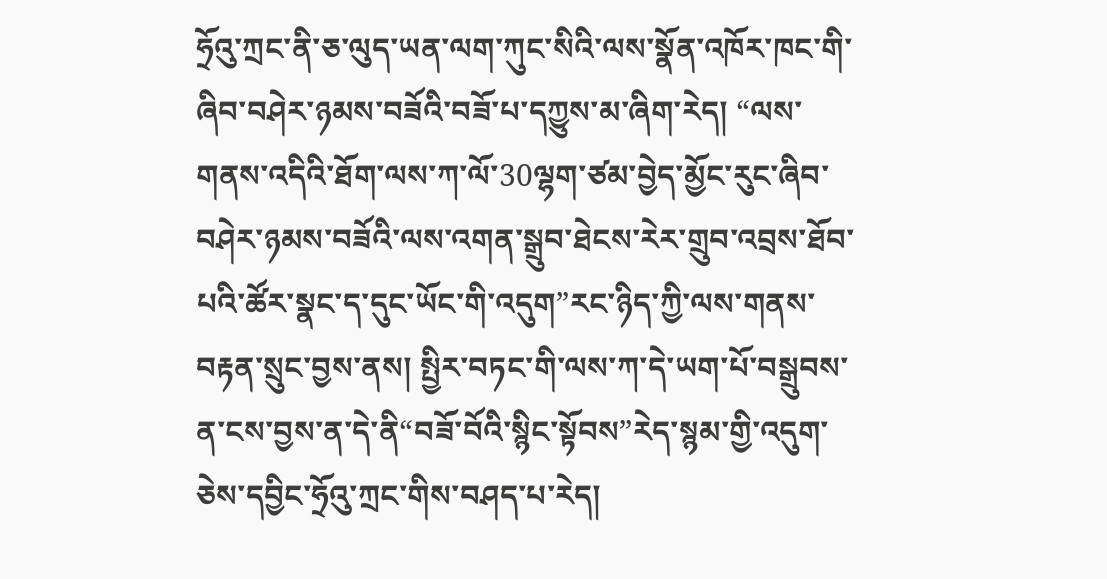ཧྲོའུ་ཀྲང་ནི་ཅ་ལུད་ཡན་ལག་ཀུང་སིའི་ལས་སྣོན་འཁོར་ཁང་གི་ཞིབ་བཤེར་ཉམས་བཟོའི་བཟོ་པ་དཀྱུས་མ་ཞིག་རེད། “ལས་གནས་འདིའི་ཐོག་ལས་ཀ་ལོ་30ལྷག་ཙམ་བྱེད་མྱོང་རུང་ཞིབ་བཤེར་ཉམས་བཟོའི་ལས་འགན་སྒྲུབ་ཐེངས་རེར་གྲུབ་འབྲས་ཐོབ་པའི་ཚོར་སྣང་ད་དུང་ཡོང་གི་འདུག”རང་ཉིད་ཀྱི་ལས་གནས་བརྟན་སྲུང་བྱས་ནས། སྤྱིར་བཏང་གི་ལས་ཀ་དེ་ཡག་པོ་བསྒྲུབས་ན་ངས་བྱས་ན་དེ་ནི“བཟོ་བོའི་སྙིང་སྟོབས”རེད་སྙམ་གྱི་འདུག་ཅེས་དབྱིང་ཧྲོའུ་ཀྲང་གིས་བཤད་པ་རེད།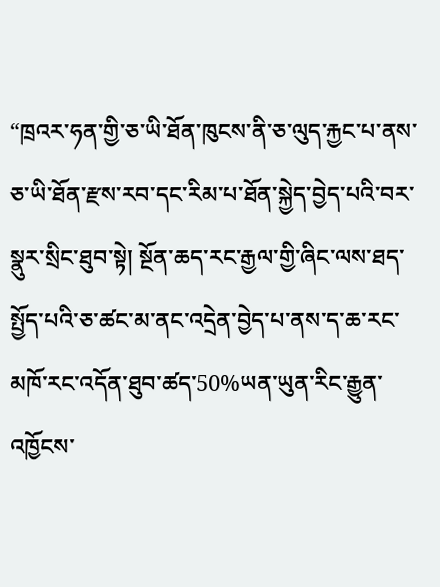“ཁྲའར་ཧན་གྱི་ཅ་ཡི་ཐོན་ཁུངས་ནི་ཅ་ལུད་རྐྱང་པ་ནས་ཅ་ཡི་ཐོན་རྫས་རབ་དང་རིམ་པ་ཐོན་སྐྱེད་བྱེད་པའི་བར་སྣུར་སྲིང་ཐུབ་སྟེ། སྔོན་ཆད་རང་རྒྱལ་གྱི་ཞིང་ལས་ཐད་སྤྱོད་པའི་ཅ་ཚང་མ་ནང་འདྲེན་བྱེད་པ་ནས་ད་ཆ་རང་མཁོ་རང་འདོན་ཐུབ་ཚད་50%ཡན་ཡུན་རིང་རྒྱུན་འཁྱོངས་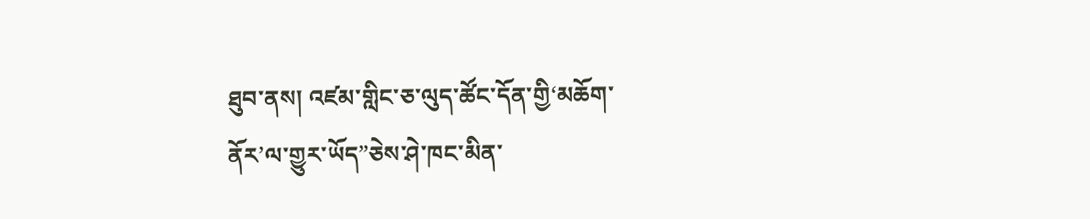ཐུབ་ནས། འཛམ་གླིང་ཅ་ལུད་ཚོང་དོན་གྱི‘མཆོག་ནོར’ལ་གྱུར་ཡོད”ཅེས་ཤེ་ཁང་མིན་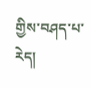གྱིས་བཤད་པ་རེད།